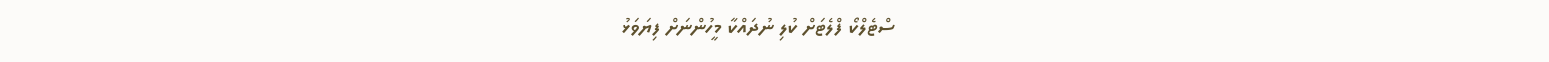ސްޓެލްކޯ ފްލެޓަށް ކުލި ނުދައްކާ މީހުންނަށް ފިޔަވަޅު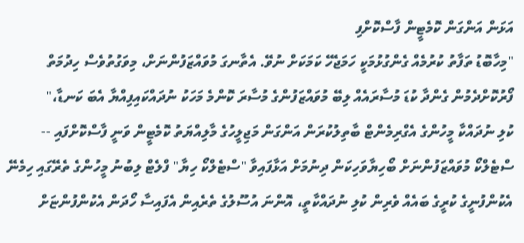އަޅަން އަންގަން ކޮމެޓީން ފާސްކޮށްފި
"މިހާބޮޑު ތަފާތު ކުރުމެއް ގެންގުޅުމަކީ ހަމަޖެހޭ ކަމަކަށް ނުވޭ. އެތާނގަ މުވައްޒަފުންނަށް، މިވަގުތުވެސް ހިދުމަތް ފޯރުކޮށްދެމުން ގެންދާ ކުޑަ މުސާރައެއް ލިބޭ މުވައްޒަފުންގެ މުސާރަ ކޮންމެ މަހަކު ނުދައްކައިފިއްޔާ އެބަ ކަނޑާ،"
ކުލި ނުދައްކާ މީހުންގެ އެގްރިމެންޓް ބާތިލުކުރަން އަންގަން މަޖިލީހުގެ މާލިއްޔަތު ކޮމެޓީން ވަނީ ފާސްކޮށްފައި --
ސްޓެލްކޯ މުވައްޒަފުންނަށް ބޯހިޔާވަހިކަން ދިނުމަށް އަޅާފައިވާ "ސްޓެލްކޯ ހިޔާ" ފްލެޓް ލިބުނު މީހުންގެ ތެރޭގައި ހިމެނޭ އެކުންފުނީގެ ކުރީގެ ބައެއް ވެރިން ކުލި ނުދައްކާތީ، އޮންނަ އުސޫލުގެ ތެރެއިން އެފައިސާ ހޯދަން އެކުންފުންޏަށް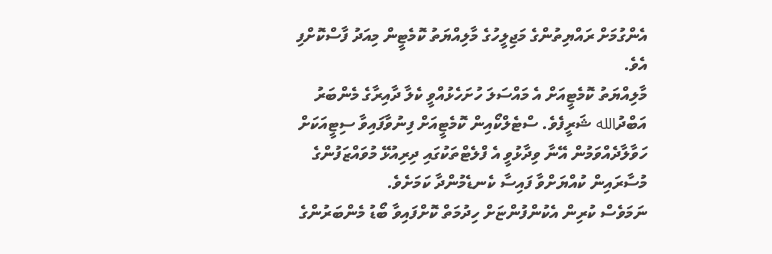އެންގުމަށް ރައްޔިތުންގެ މަޖިލީހުގެ މާލިއްޔަތު ކޮމެޓީން މިއަދު ފާސްކޮށްފި އެވެ.
މާލިއްޔަތު ކޮމެޓީއަށް އެ މައްސަލަ ހުށަހެޅުއްވީ ކެލާ ދާއިރާގެ މެންބަރު އަބްދުالله ޝަރީފެވެ. ސްޓެލްކޯއިން ކޮމެޓީއަށް ފިނުވާފައިވާ ސިޓީއަކަށް ހަވާލާދެއްވަމުން އޭނާ ވިދާޅުވީ އެ ފްލެޓްތަކުގައި ދިރިއުޅޭ މުވައްޒަފުންގެ މުސާރައިން ކުއްޔަށްވާ ފައިސާ ކެނޑެމުންދާ ކަމަށެވެ.
ނަމަވެސް ކުރިން އެކުންފުންޏަށް ހިދުމަތް ކޮށްފައިވާ ބޯޑު މެންބަރުންގެ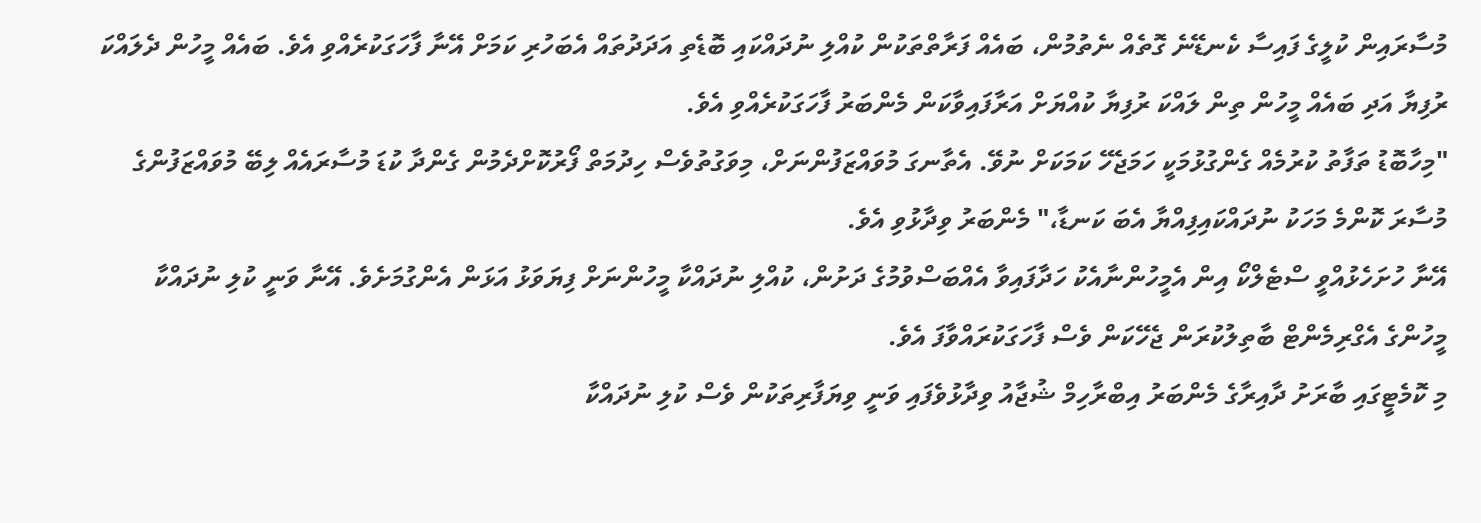މުސާރައިން ކުލީގެ ފައިސާ ކެނޑޭނެ ގޮތެއް ނެތުމުން، ބައެއް ފަރާތްތަކުން ކުއްލި ނުދައްކައި ބޮޑެތި އަދަދުތައް އެބަހުރި ކަމަށް އޭނާ ފާހަގަކުރެއްވި އެވެ. ބައެއް މީހުން ދެލައްކަ ރުފިޔާ އަދި ބައެއް މީހުން ތިން ލައްކަ ރުފިޔާ ކުއްޔަށް އަރާފައިވާކަން މެންބަރު ފާހަގަކުރެއްވި އެވެ.
"މިހާބޮޑު ތަފާތު ކުރުމެއް ގެންގުޅުމަކީ ހަމަޖެހޭ ކަމަކަށް ނުވޭ. އެތާނގަ މުވައްޒަފުންނަށް، މިވަގުތުވެސް ހިދުމަތް ފޯރުކޮށްދެމުން ގެންދާ ކުޑަ މުސާރައެއް ލިބޭ މުވައްޒަފުންގެ މުސާރަ ކޮންމެ މަހަކު ނުދައްކައިފިއްޔާ އެބަ ކަނޑާ،" މެންބަރު ވިދާޅުވި އެވެ.
އޭނާ ހުށަހެޅުއްވީ ސްޓެލްކޯ އިން އެމީހުންނާއެކު ހަދާފައިވާ އެއްބަސްވުމުގެ ދަށުން، ކުއްލި ނުދައްކާ މީހުންނަށް ފިޔަވަޅު އަޅަން އެންގުމަށެވެ. އޭނާ ވަނީ ކުލި ނުދައްކާ މީހުންގެ އެގްރިމެންޓް ބާތިލުކުރަން ޖެހޭކަން ވެސް ފާހަގަކުރައްވާފަ އެވެ.
މި ކޮމެޓީގައި ބާރަށު ދާއިރާގެ މެންބަރު އިބްރާހިމް ޝުޖާއު ވިދާޅުވެފައި ވަނީ ވިޔަފާރިތަކުން ވެސް ކުލި ނުދައްކާ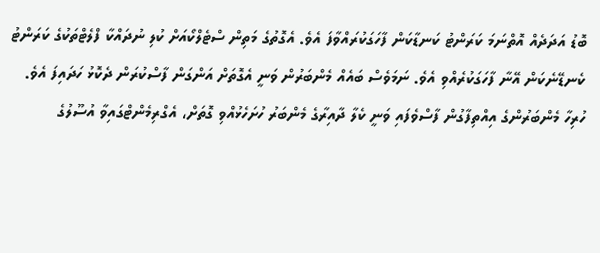ބޮޑު އަދަދެއް އޮތްނަމަ ކަރަންޓު ކަނޑާކަން ފާހަގަކުރައްވާފަ އެވެ. އެގޮތުގެ މަތިން ސްޓެލްކޯއަށް ކުލި ނުދައްކާ ފްލެޓްތަކުގެ ކަރަންޓު ކެނޑޭނެކަން އޭނާ ފާހަގަކުރެއްވި އެވެ. ނަމަވެސް ބައެއް މެންބަރުން ވަނީ އެގޮތަށް އަންގަން ފާސްކުރަން ދެކޮޅު ހަދައިފަ އެވެ.
ހުރިހާ މެންބަރުންގެ އިއްތިފާގުން ފާސްވެފައި ވަނީ ކެލާ ދާއިރާގެ މެންބަރު ހުށަހެޅުއްވި ގޮތަށް، އެގްރިމެންޓްގައިވާ އުސޫލުގެ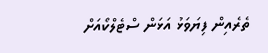ތެރެއިން ފިޔަވަޅު އަޅަން ސްޓެލްކޯއަށް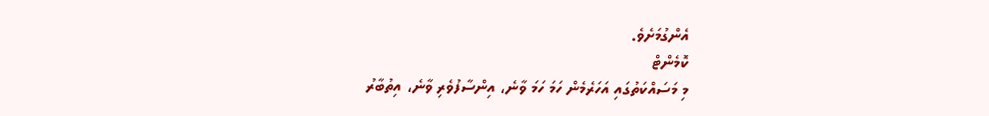އެންގުމަށެވެ.
ކޮމެންޓް
މި މަސައްކަތުގައި އަހަރެމެން ހަމަ ހަމަ ވާނެ، އިންސާފުވެރި ވާނެ، އިތުބާރު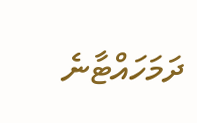ދަމަހައްޓާނެ